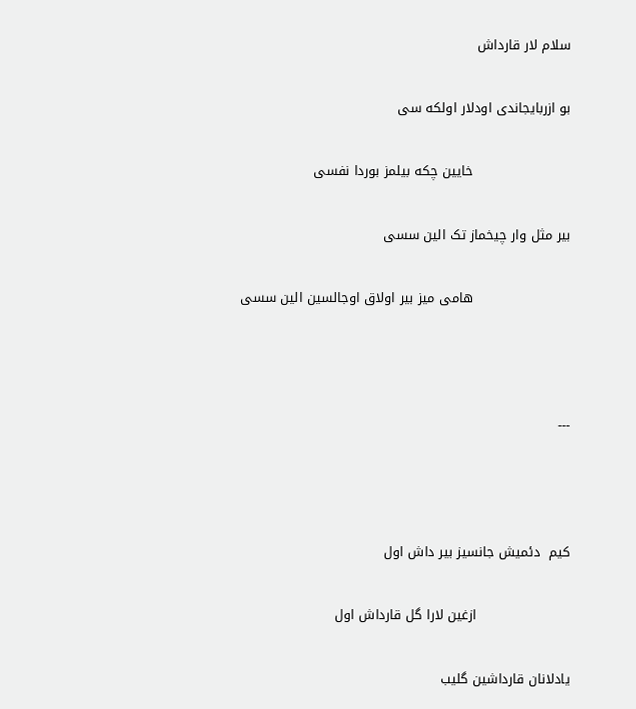سلام لار قارداش

بو ازربایجاندی اودلار اولکه سی

                      خایین چکه بیلمز بوردا نفسی

بیر مثل وار چیخماز تک الین سسی

                      هامی میز بیر اولاق اوجالسین الین سسی



---



کیم  دئمیش جانسیز بیر داش اول

                     ازغین لارا گل قارداش اول

یادلانان قارداشین گلیب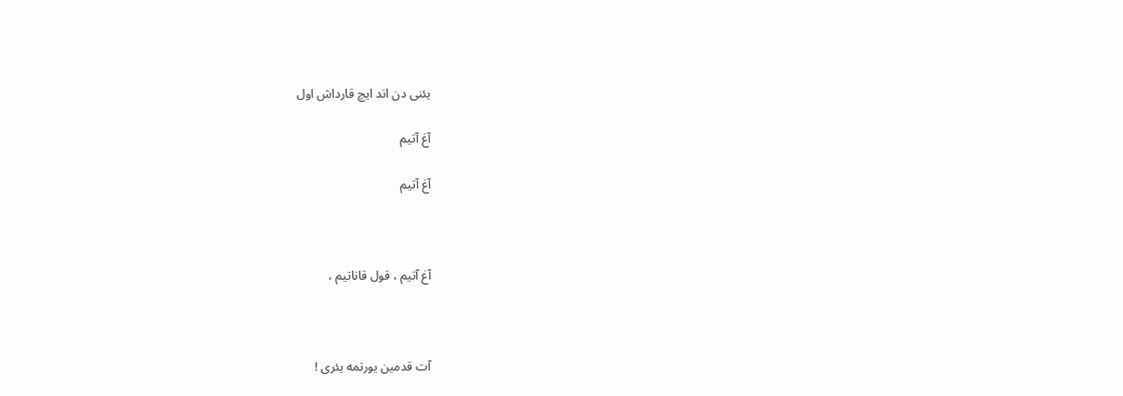یئنی دن اند ایچ قارداش اول

آغ آتیم

آغ آتیم



آغ آتیم ، قول قاناتیم ،



آت قدمین یورتمه یئری !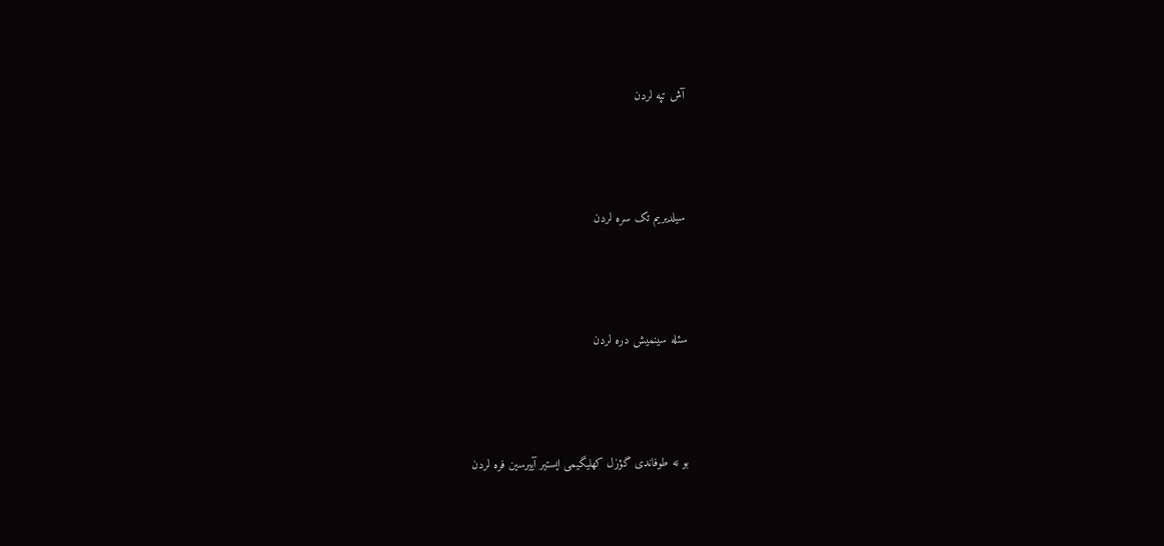آش تپه لردن



سیلدیریم تک سره لردن



سئله سینمیش دره لردن



بو نه طوفاندی گؤزل کهلیگیمی ایستیر آییرسین فره لردن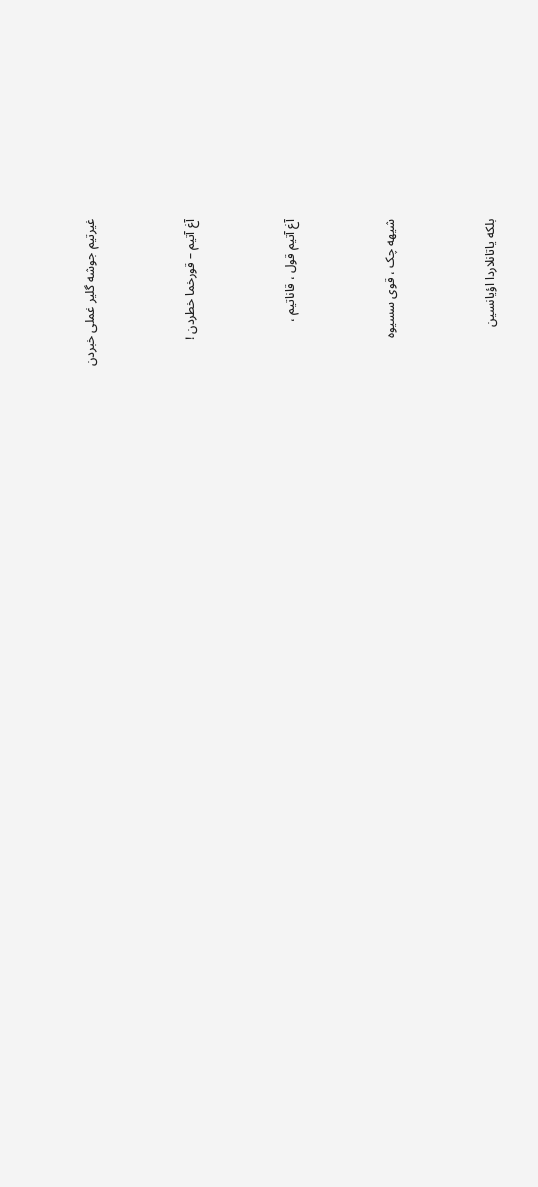غیرتیم جوشه گلیر غملی خبردن



آغ آتیم – قورخما خطردن !



آغ آتیم قول ، قاناتیم ،



شیهه چک ، قوی سسیوه



بلکه یاتانلاردا اؤیانسین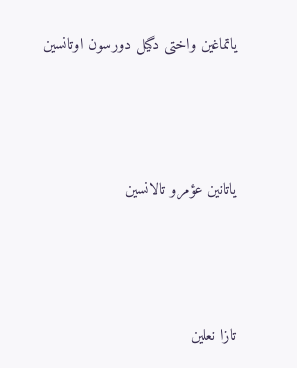یاتماغین واختی دگیل دورسون اوتانسین



یاتانین عؤمرو تالانسین



تازا نعلین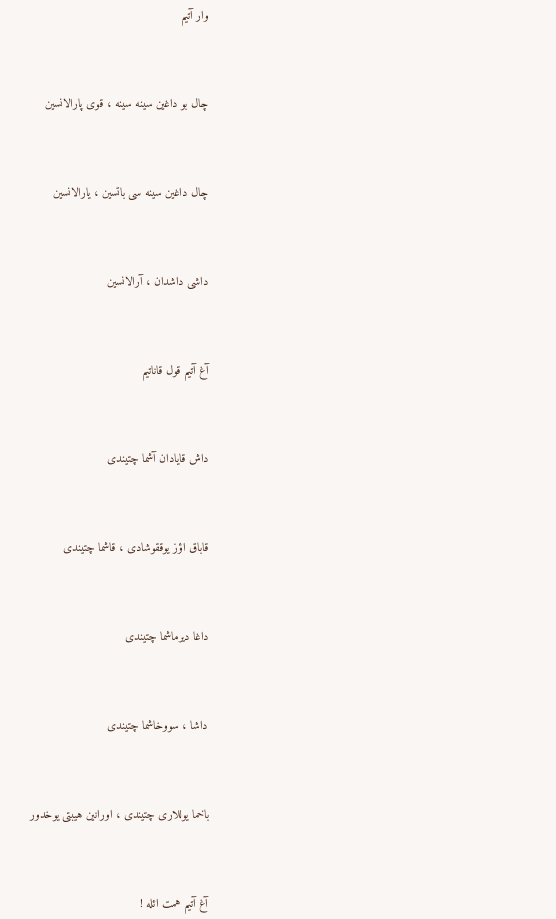وار آتیم



چال بو داغین سینه سینه ، قوی پارالانسین



چال داغین سینه سی باتسین ، یارالانسین



داشی داشدان ، آرالانسین



آغ آتیم قول قاناتیم



داش قایادان آشما چتیندی



قاباق اؤز یوققوشادی ، قاشما چتیندی



داغا دیرماشما چتیندی



داشا ، سووخاشما چتیندی



باخما یوللاری چتیندی ، اورانین هیبتی یوخدور



آغ آتیم همت ائله !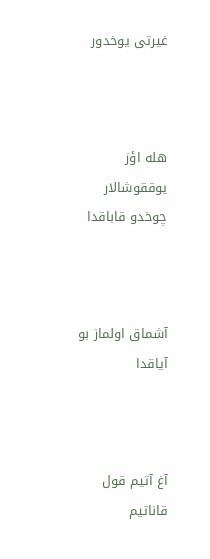غیرتی یوخدور



هله اؤز یوققوشالار چوخدو قاباقدا



آشماق اولماز بو آیاقدا



آغ آتیم قول قاناتیم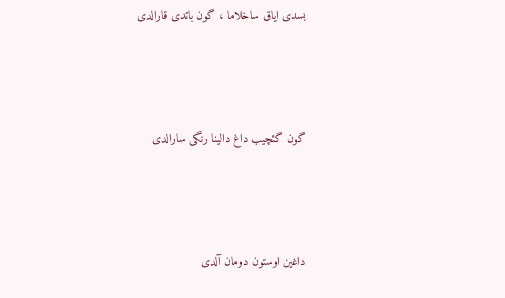بسدی ایاق ساخلاما ، گون باتدی قارالدی



گون گئچیب داغ دالینا رنگی سارالدی



داغین اوستون دومان آلدی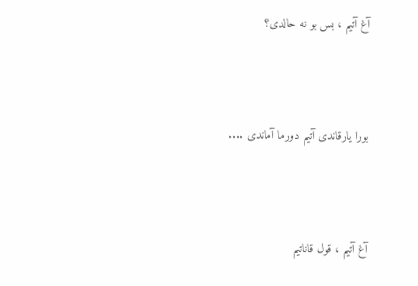آغ آتیم ، بس بو نه حالدی؟



بورا یارقاندی آتیم دورما آماندی ....



آغ آتیم ، قول قاناتیم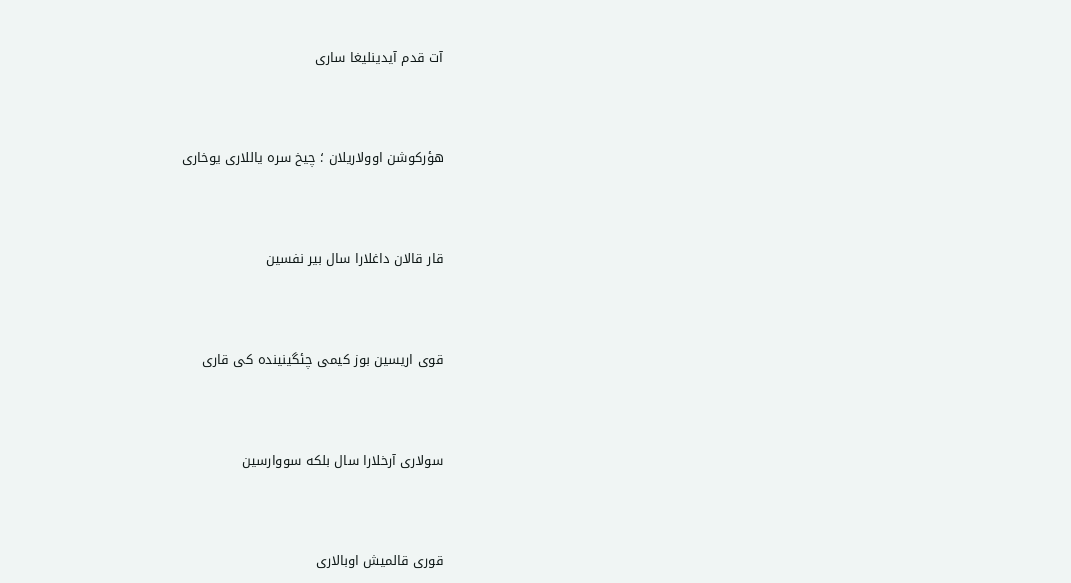آت قدم آیدینلیغا ساری



هؤرکوشن اوولاریلان ؛ چیخ سره یاللاری یوخاری



قار قالان داغلارا سال بیر نفسین



قوی اریسین بوز کیمی چئگینینده کی قاری



سولاری آرخلارا سال بلکه سووارسین



قوری قالمیش اوبالاری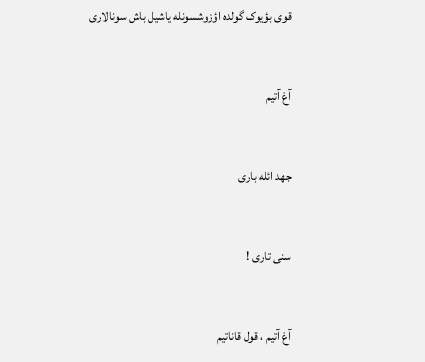قوی بؤیوک گولده اؤزوشسونله یاشیل باش سونالاری



آغ آتیم



جهد ائله باری



سنی تاری !



آغ آتیم ، قول قاناتیم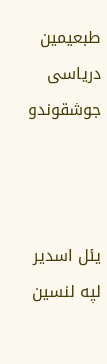طبعیمین دریاسی جوشقوندو



یئل اسدیر لپه لنسین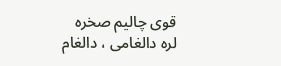قوی چالیم صخره لره دالغامی ، دالغام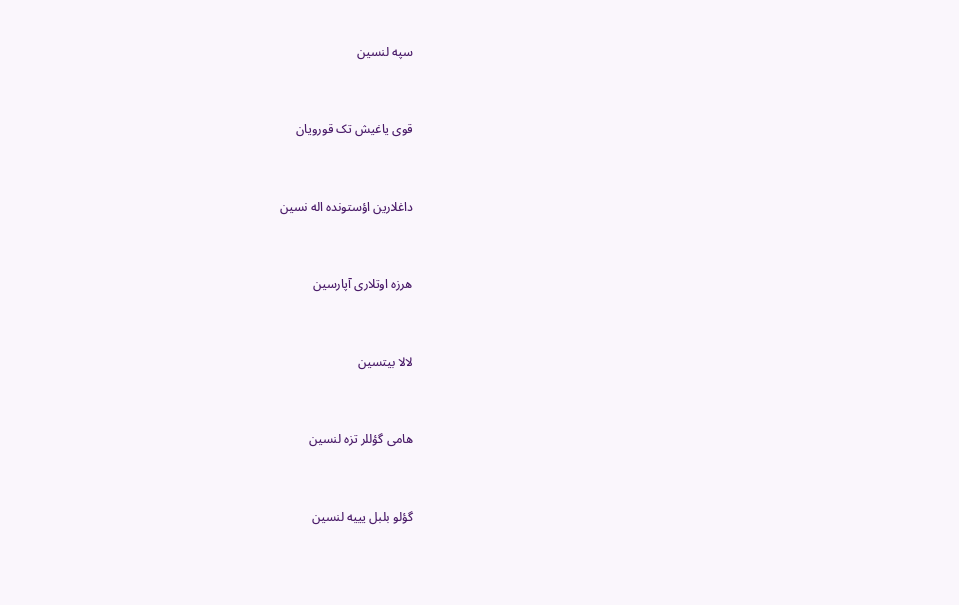سپه لنسین



قوی یاغیش تک قورویان



داغلارین اؤستونده اله نسین



هرزه اوتلاری آپارسین



لالا بیتسین



هامی گؤللر تزه لنسین



گؤلو بلبل یییه لنسین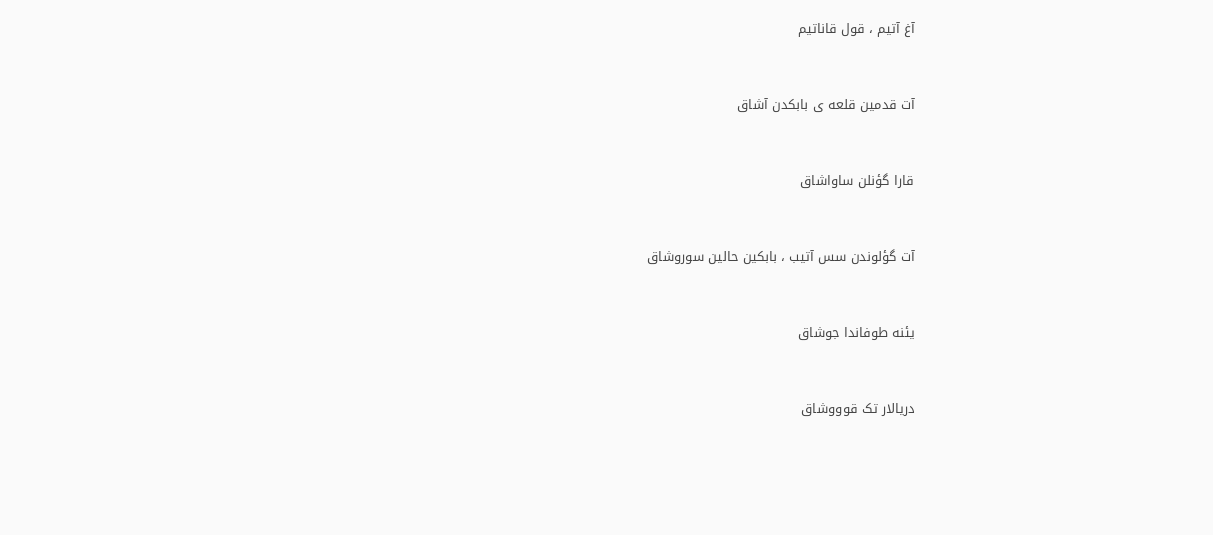آغ آتیم ، قول قاناتیم



آت قدمین قلعه ی بابکدن آشاق



قارا گؤنلن ساواشاق



آت گؤلوندن سس آتیب ، بابکین حالین سوروشاق



یئنه طوفاندا جوشاق



دریالار تک قوووشاق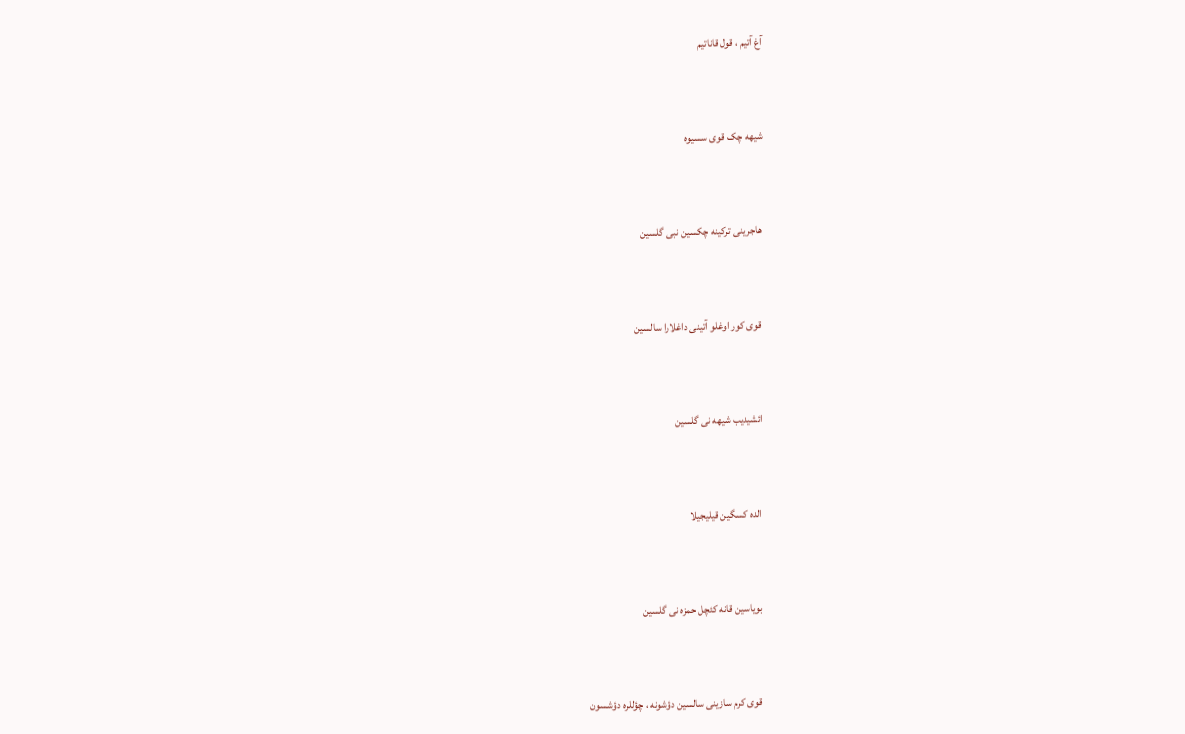آغ آتیم ، قول قاناتیم



شیهه چک قوی سسیوه



هاجرینی ترکینه چکسین نبی گلسین



قوی کور اوغلو آتینی داغلارا سالسین



ائشیدیب شیهه نی گلسین



الده کسگین قیلیجیلا



بویاسین قانه کئچل حمزه نی گلسین



قوی کرم سازینی سالسین دؤشونه ، چؤللره دؤشسون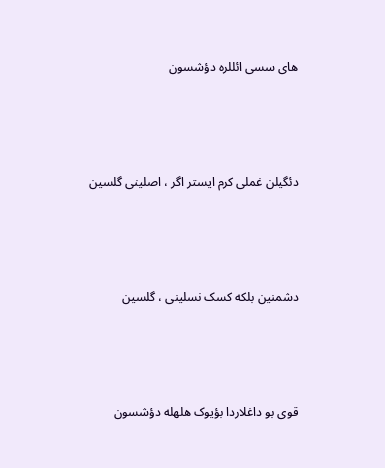های سسی ائللره دؤشسون



دئگیلن غملی کرم ایستر اگر ، اصلینی گلسین



دشمنین بلکه کسک نسلینی ، گلسین



قوی بو داغلاردا بؤیوک هلهله دؤشسون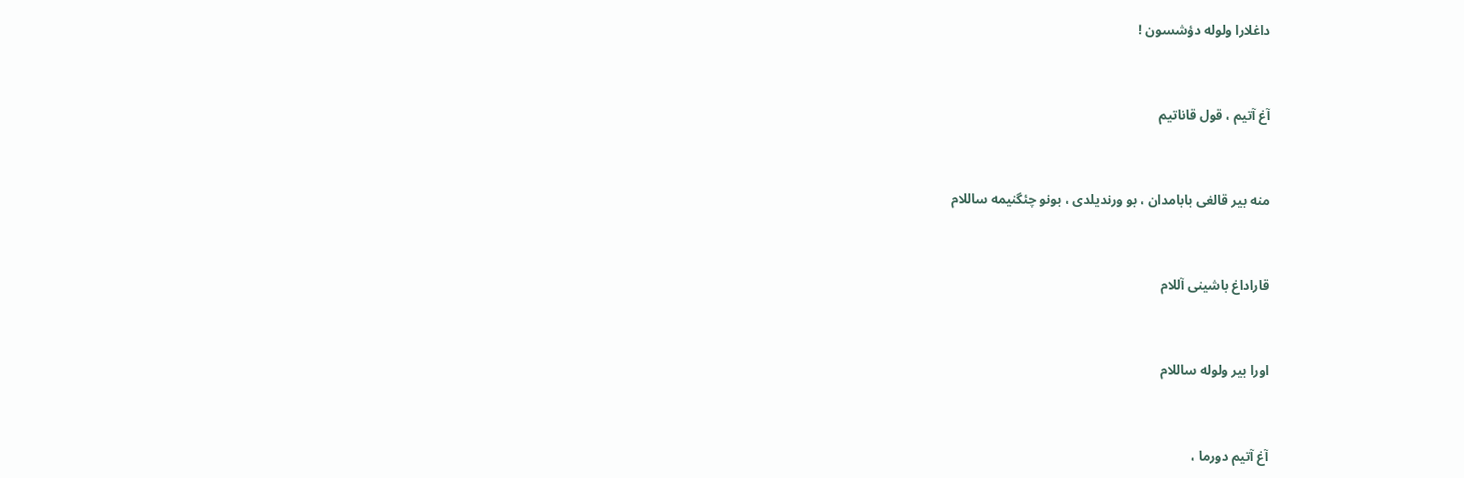داغلارا ولوله دؤشسون !



آغ آتیم ، قول قاناتیم



منه بیر قالغی بابامدان ، بو ورندیلدی ، بونو چئگنیمه ساللام



قاراداغ باشینی آللام



اورا بیر ولوله ساللام



آغ آتیم دورما ،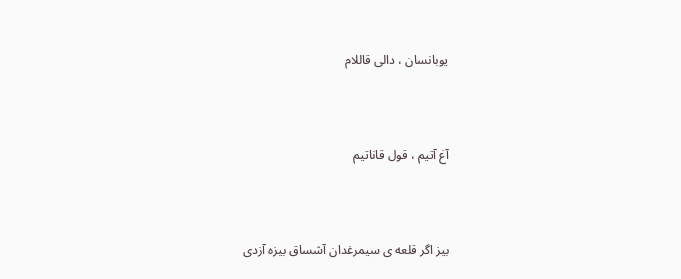یوبانسان ، دالی قاللام



آغ آتیم ، قول قاناتیم



بیز اگر قلعه ی سیمرغدان آشساق بیزه آزدی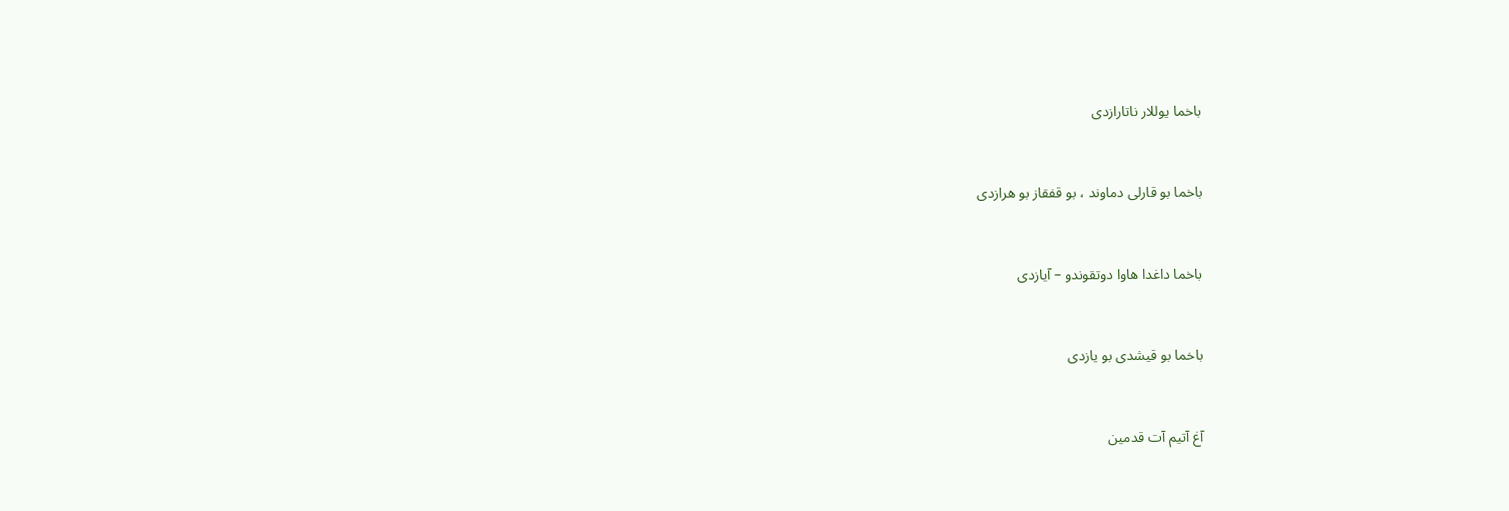باخما یوللار ناتارازدی



باخما بو قارلی دماوند ، بو قفقاز بو هرازدی



باخما داغدا هاوا دوتقوندو – آیازدی



باخما بو قیشدی بو یازدی



آغ آتیم آت قدمین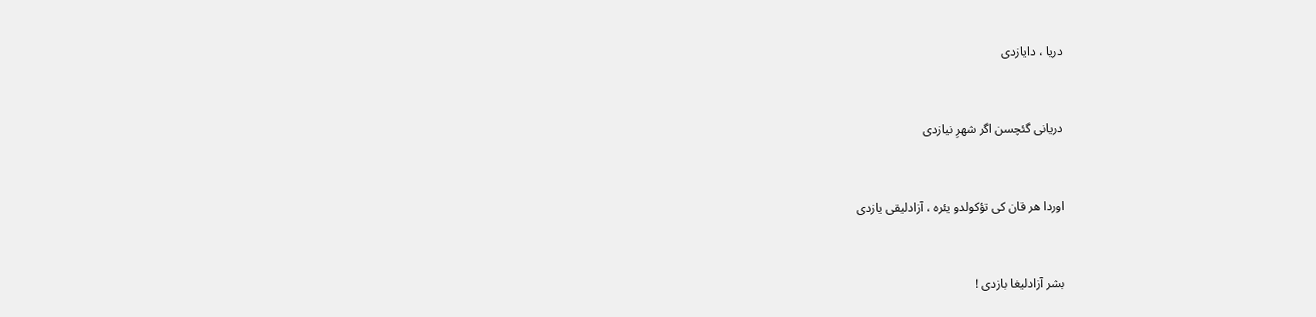دریا ، دایازدی



دریانی گئچسن اگر شهرِ نیازدی



اوردا هر قان کی تؤکولدو یئره ، آزادلیقی یازدی



بشر آزادلیغا بازدی !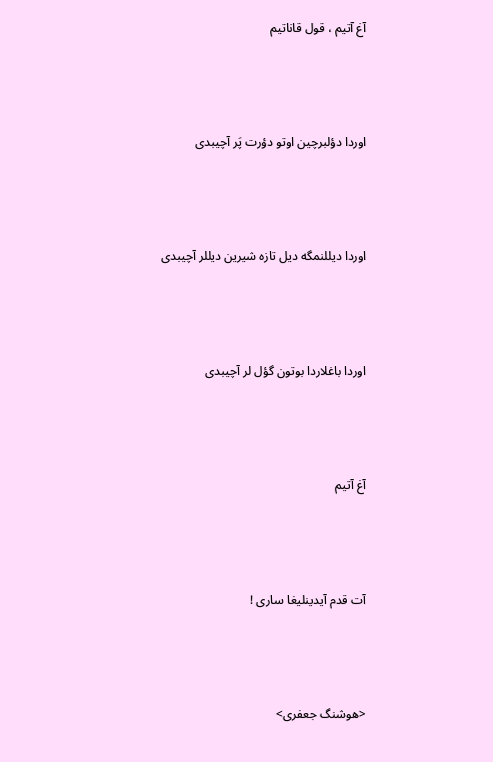آغ آتیم ، قول قاناتیم



اوردا دؤلبرچین اوتو دؤرت پَر آچیبدی



اوردا دیللنمگه دیل تازه شیرین دیللر آچیبدی



اوردا باغلاردا بوتون گؤل لر آچیبدی



آغ آتیم



آت قدم آیدینلیغا ساری !



<هوشنگ جعفری>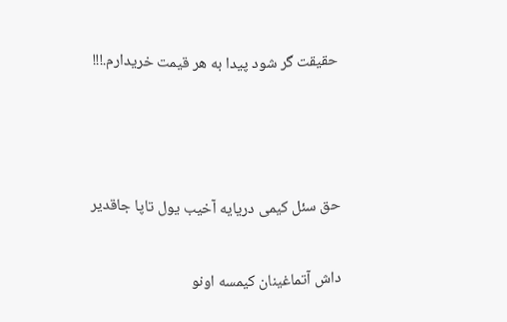حقيقت گر شود پيدا به هر قيمت خريدارم.!!!



حق سئل کیمی دریایه آخیب یول تاپا جاقدیر

داش آتماغینان کیمسه اونو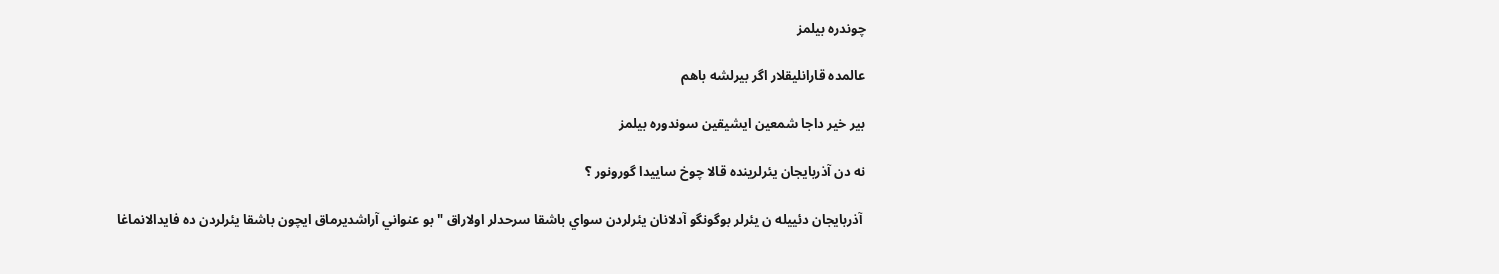چوندره بیلمز

عالمده قارانلیقلار اگر بیرلشه باهم

بیر خیر داجا شمعین ایشیقین سوندوره بیلمز

نه دن آذربايجان يئرلرينده قالا چوخ ساييدا گورونور ؟

 آذربايجان دئييله ن يئرلر بوگونگو آدلانان يئرلردن سواي باشقا سرحدلر اولاراق " بو عنواني آراشديرماق ايچون باشقا يئرلردن ده فايدالانماغا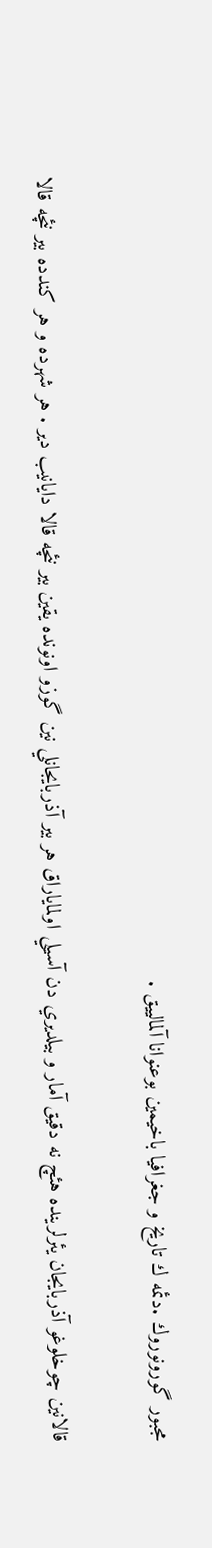مجبور گورونوروك .دئمه ك تاريخ و جغرافيا باخيمين بوعنوانا آلمالييق .

قالانين چوخلوغو آذربايجان يئرلرينده هئچ نه دقيق آمار و بيلديري دن آسيلي اولماياراق هر بير آذربايجانلي نين گوزو اونونده يقين بير نئچه قالا دايانيب دير . هر شهرده و هر كندده بير نئچه قالا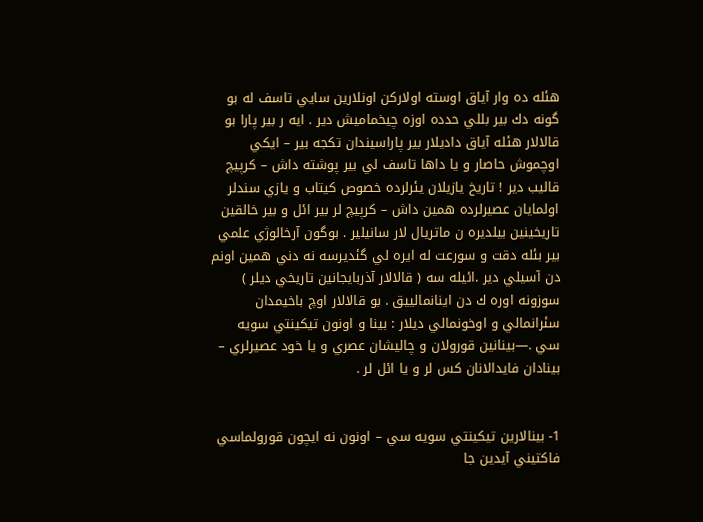هئله ده وار آياق اوسته اولاركن اونلارين سايي تاسف له بو گونه دك بير بللي حدده اوزه چيخماميش دير . ايه ر بير پارا بو قالالار هئله آياق داديلار بير پاراسيندان تكجه بير – ايكي اوچموش حاصار و يا داها تاسف لي بير پوشته داش – كرپيچ قاليب دير ! تاريخ يازيلان يئرلرده خصوص كيتاب و يازي سندلر اولمايان عصيرلرده همين داش – كرپيچ لر بير ائل و بير خالقين تاريخينين بيلديره ن ماتريال لار سانيلير . بوگون آرخالوژي علمي بير بئله دقت و سورعت له ايره لي گئديرسه نه دني همين اونم دن آسيلي دير .ائيله سه ( قالالار آذربايجانين تاريخي ديلر ) سوزونه اوره ك دن اينانمالييق . بو قالالار اوچ باخيمدان سئرانمالي و اوخونمالي ديلار : بينا و اونون تيكينتي سويه سي .—بينانين قورولان و چاليشان عصري و يا خود عصيرلري – بينادان فايدالانان كس لر و يا ائل لر .


1- بينالارين تيكينتي سويه سي – اونون نه ايچون قورولماسي فاكتيني آيدين جا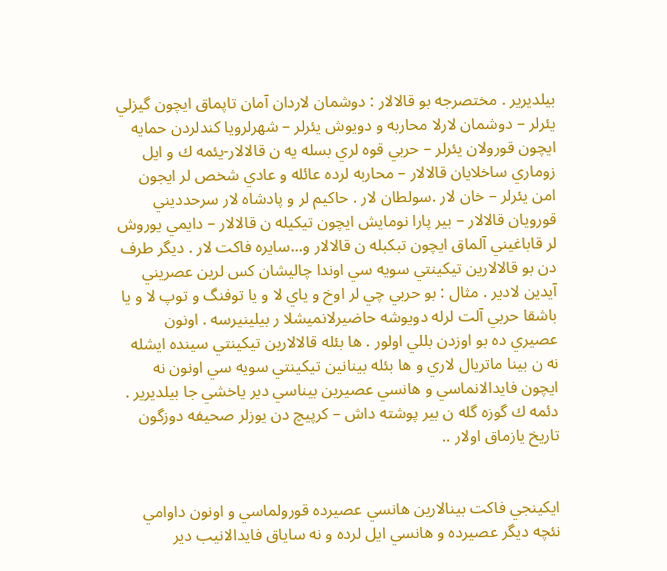بيلديرير . مختصرجه بو قالالار : دوشمان لاردان آمان تاپماق ايچون گيزلي يئرلر – دوشمان لارلا محاربه و دويوش يئرلر – شهرلرويا كندلردن حمايه ايچون قورولان يئرلر – حربي قوه لري بسله يه ن قالالار-يئمه ك و ايل زوماري ساخلايان قالالار – محاربه لرده عائله و عادي شخص لر ايجون امن يئرلر – خان لار .سولطان لار . حاكيم لر و پادشاه لار سرحدديني قورويان قالالار – بير پارا نومايش ايچون تيكيله ن قالالار – دايمي يوروش لر قاباغيني آلماق ايچون تبكبله ن قالالار و...سايره فاكت لار . ديگر طرف دن بو قالالارين تيكينتي سويه سي اوندا چاليشان كس لرين عصريني آيدين لادير . مثال : بو حربي چي لر اوخ و ياي لا و يا توفنگ و توپ لا و يا باشقا حربي آلت لرله دويوشه حاضيرلانميشلا ر بيلينيرسه . اونون عصيري ده بو اوزدن بللي اولور . ها بئله قالالارين تيكينتي سينده ايشله نه ن بينا ماتريال لاري و ها بئله بينانين تيكينتي سويه سي اونون نه ايچون فايدالانماسي و هانسي عصيرين بيناسي دير ياخشي جا بيلديرير . دئمه ك گوزه گله ن بير پوشته داش – كرپيچ دن يوزلر صحيفه دوزگون تاريخ يازماق اولار ..


ايكينجي فاكت بينالارين هانسي عصيرده قورولماسي و اونون داوامي نئچه ديگر عصيرده و هانسي ايل لرده و نه ساياق فايدالانيب دير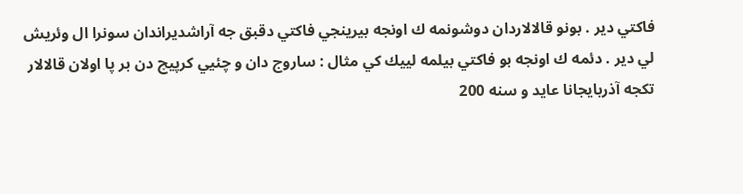فاكتي دير . بونو قالالاردان دوشونمه ك اونجه بيرينجي فاكتي دقبق جه آراشديراندان سونرا ال وئريش لي دير . دئمه ك اونجه بو فاكتي بيلمه لييك كي مثال : ساروج دان و چئيي كرپيچ دن بر پا اولان قالالار تكجه آذربايجانا عايد و سنه 200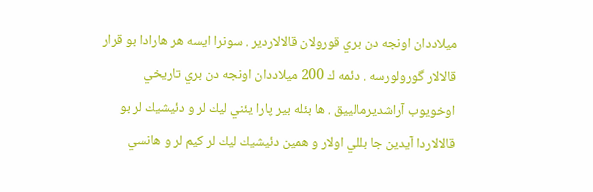ميلاددان اونجه دن بري قورولان قالالاردير . سونرا ايسه هر هارادا بو قرار قالالار گورولورسه . دئمه ك 200 ميلاددان اونجه دن بري تاريخي اوخويوب آراشديرمالييق . ها بئله بير پارا يئني ليك لر و دئيشيك لر بو قالالاردا آيدين جا بللي اولار و همين دئيشيك ليك لر كيم لر و هانسي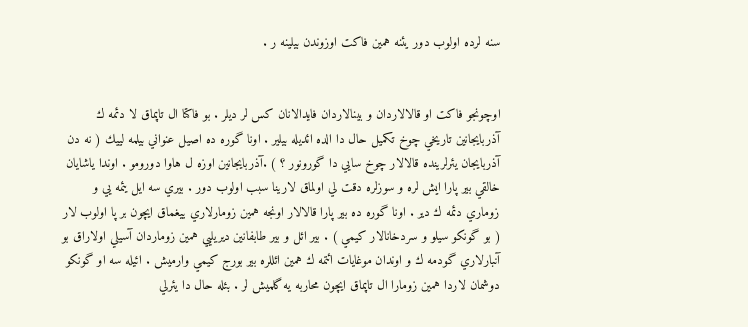سنه لرده اولوب دور يئنه همين فاكت اوزوندن بيلينه ر .


اوچونجو فاكت او قالالاردان و بينالاردان فايدالانان كس لر ديلر . بو فاكتا ال تاپماق لا دئمه ك آذربايجانين تاريخي چوخ تكميل حال دا الده ائديله بيلير . اونا گوره ده اصيل عنواني بيلمه لييك ( نه دن آذربايجان يئرلرينده قالالار چوخ سايي دا گورونور ؟ ) .آذربايجانين اوزه ل هاوا دورومو . اوندا ياشايان خالقي بير پارا ايش لره و سوزلره دقت لي اولماق لارينا سبب اولوب دور . بيري سه ايل يئمه يي و زوماري دئمه ك دير . اونا گوره ده بير پارا قالالار اونجه همين زومارلاري ييغماق ايچون بر پا اولوب لار ( بو گونكو سيلو و سردخانالار كيمي ) . بير ائل و بير طابفانين ديريليي همين زوماردان آسيلي اولاراق بو آنبارلاري گودمه ك و اوندان موغايات ائتمه ك همين ائللره بير بورج كيمي وارميش . ائيله سه او گونكو دوشمان لاردا همين زومارا ال تاپماق ايچون محاربه يه گلميش لر . بئله حال دا يئرلي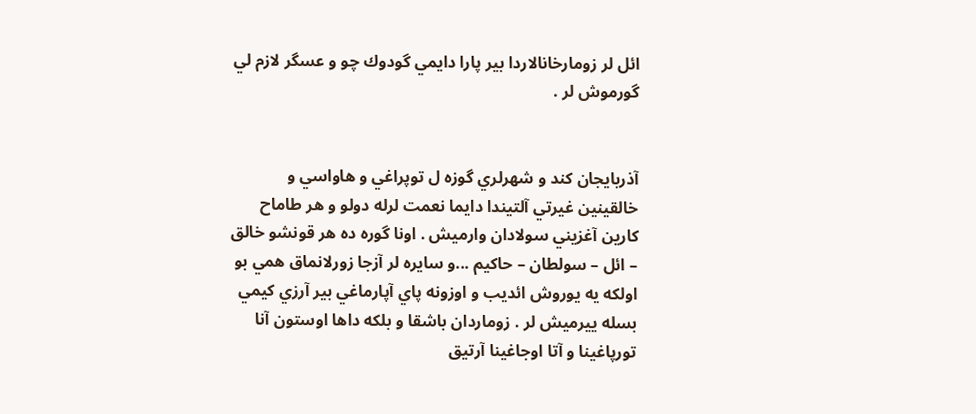ائل لر زومارخانالاردا بير پارا دايمي گودوك چو و عسگر لازم لي گورموش لر .


آذربايجان كند و شهرلري گوزه ل توپراغي و هاواسي و خالقينين غيرتي آلتيندا دايما نعمت لرله دولو و هر طاماح كارين آغزيني سولادان وارميش . اونا گوره ده هر قونشو خالق – ائل – سولطان – حاكيم ...و سايره لر آزجا زورلانماق همي بو اولكه يه يوروش ائديب و اوزونه پاي آپارماغي بير آرزي كيمي بسله ييرميش لر . زوماردان باشقا و بلكه داها اوستون آنا تورپاغينا و آتا اوجاغينا آرتيق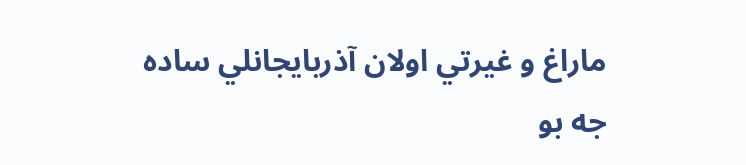ماراغ و غيرتي اولان آذربايجانلي ساده جه بو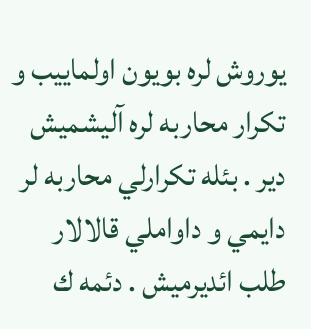يوروش لره بويون اولماييب و تكرار محاربه لره آليشميش دير . بئله تكرارلي محاربه لر دايمي و داواملي قالالار طلب ائديرميش . دئمه ك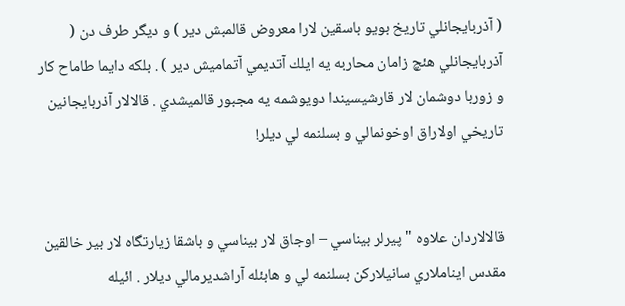( آذربايجانلي تاريخ بويو باسقين لارا معروض قالمبش دير ) و ديگر طرف دن ( آذربايجانلي هئچ زامان محاربه يه ايلك آتديمي آتماميش دير ) . بلكه دايما طاماح كار و زوربا دوشمان لار قارشيسيندا دويوشمه يه مجبور قالميشدي . قالالار آذربايجانين تاريخي اولاراق اوخونمالي و بسلنمه لي ديلر!


قالالاردان علاوه " پيرلر بيناسي – اوجاق لار بيناسي و باشقا زيارتگاه لار بير خالقين مقدس ايناملاري سانيلاركن بسلنمه لي و هابئله آراشديرمالي ديلار . ائيله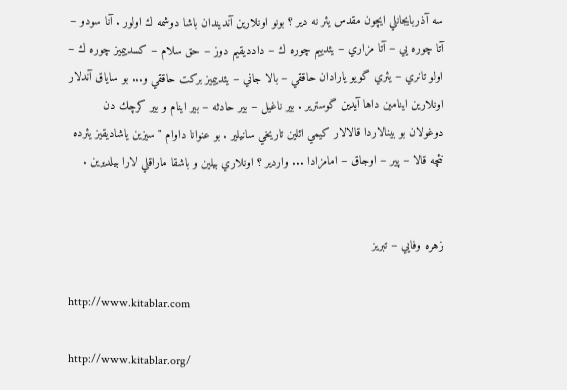سه آذربايجانلي ايچون مقدس يئر نه دير ؟ بونو اونلارين آنديندان باشا دوشمه ك اولور . آنا سودو – آتا چوره يي – آتا مزاري – يئدييم چوره ك – دادديقيم دوز – حق سلام – كسدييميز چوره ك – اولو تانري – يئري گويو يارادان حاققي – بالا جاني – يئدييميز بركت حاققي و... بو ساياق آندلار اونلارين اينامين داها آيدين گوسترير . بير ناغيل – بير حادثه – بير اينام و بير كرچك دن دوغولان بو بينالاردا قالالار كيمي ائلين تاريخي سانيلير . بو عنوانا داوام " سيزين ياشاديقيز يئرده نئچه قالا – پير – اوجاق – امامزادا ... واردير ؟ اونلاري بيلين و باشقا ماراقلي لارا بيلديرين .


زهره وفايي – تبريز

http://www.kitablar.com

http://www.kitablar.org/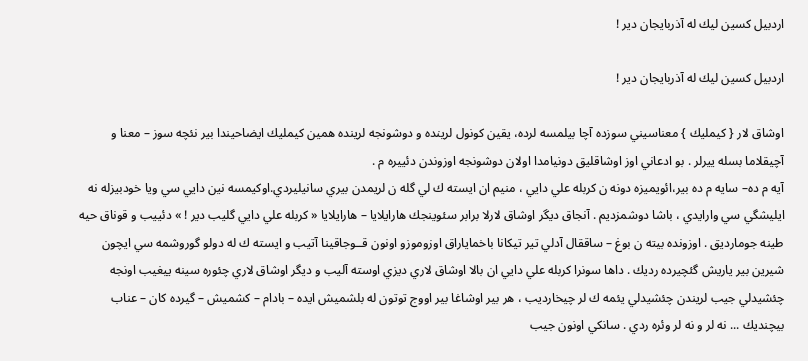اردبيل كسين ليك له آذربايجان دير !

اردبيل كسين ليك له آذربايجان دير !

اوشاق لار { كيمليك } معناسيني سوزده آچا بيلمسه لرده، يقين كونول لرينده و دوشونجه لرينده همين كيمليك ايضاحيندا بير نئچه سوز – معنا و آچيقلاما بسله ييرلر . بو ادعاني اوز اوشاقليق دونيامدا اولان دوشونجه اوزوندن دئييره م .
آيه م ده– سايه م ده بير،ائويميزه دونه ن كربله علي دايي ، منيم ان ايسته ك لي گله ن لريمدن بيري سانيليردي.اوكيمسه نين دايي سي ويا خودبيزله نه ايليشگي سي وارايدي ، باشا دوشمزديم . آنجاق ديگر اوشاق لارلا برابر سئوينجك هارايلايا – هارايلايا « كربله علي دايي گليب دير ! » دئييب و قوناق حيه طينه جومارديق . اوزونده بيته ن بوغ – ساققال آدلي تير تيكانا باخماياراق اوزوموزو اونون قــوجاقينا آتيب و ايسته ك له دولو گوروشمه سي ايچون شيرين بير ياريش گئچيرده رديك . داها سونرا كربله علي دايي ان بالا اوشاق لاري ديزي اوسته آليب و ديگر اوشاق لاري چئوره سينه ييغيب اونجه چئشيدلي جيب لريندن چئشيدلي يئمه ك لر چيخارديب ، هر بير اوشاغا بير اووج توتون له بلشميش ايده – بادام – كشميش – گيرده كان – عناب بيچنديك ... نه لر و نه لر وئره ردي . سانكي اونون جيب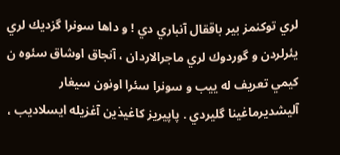لري توكنمز بير باققال آنباري دي ! و داها سونرا گزديك لري يئرلردن و گوردوك لري ماجرالاردان ، آنجاق اوشاق سئوه ن كيمي تعريف له ييب و سونرا سئرا اونون سيغار آليشديرماغينا گليردي . پاپيريز كاغيذين آغزيله ايسلاديب ،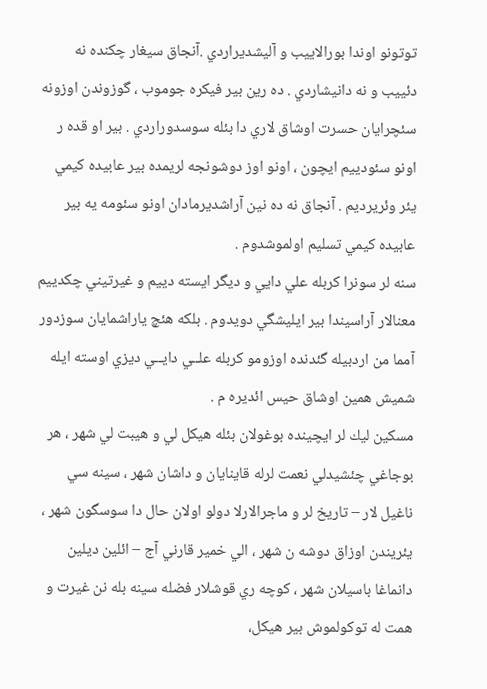توتونو اوندا بورالاييب و آليشديراردي .آنجاق سيغار چكنده نه دئييب و نه دانيشاردي . ده رين بير فيكره جوموب ، گوزوندن اوزونه سئچرايان حسرت اوشاق لاري دا بئله سوسدوراردي . بير او قده ر اونو سئودييم ايچون ، اونو اوز دوشونجه لريمده بير عابيده كيمي يئر وئريرديم . آنجاق نه ده نين آراشديرمادان اونو سئومه يه بير عابيده كيمي تسليم اولموشدوم .
سنه لر سونرا كربله علي دايي و ديگر ايسته دييم و غيرتيني چكدييم معنالار آراسيندا بير ايليشگي دويدوم . بلكه هئچ ياراشمايان سوزدور آمما من اردبيله گئدنده اوزومو كربله علــي دايــي ديزي اوسته ايله شميش همين اوشاق حيس ائديره م .
مسكين ليك لر ايچينده بوغولان بئله هيكل لي و هيبت لي شهر ، هر بوجاغي چئشيدلي نعمت لرله قاينايان و داشان شهر ، سينه سي ناغيل لار – تاريخ لر و ماجرالارلا دولو اولان حال دا سوسگون شهر ، يئريندن اوزاق دوشه ن شهر ، الي خمير قارني آج – ائلين ديلين دانماغا باسيلان شهر ، كوچه ري قوشلار فضله سينه بله نن غيرت و همت له توكولموش بير هيكل،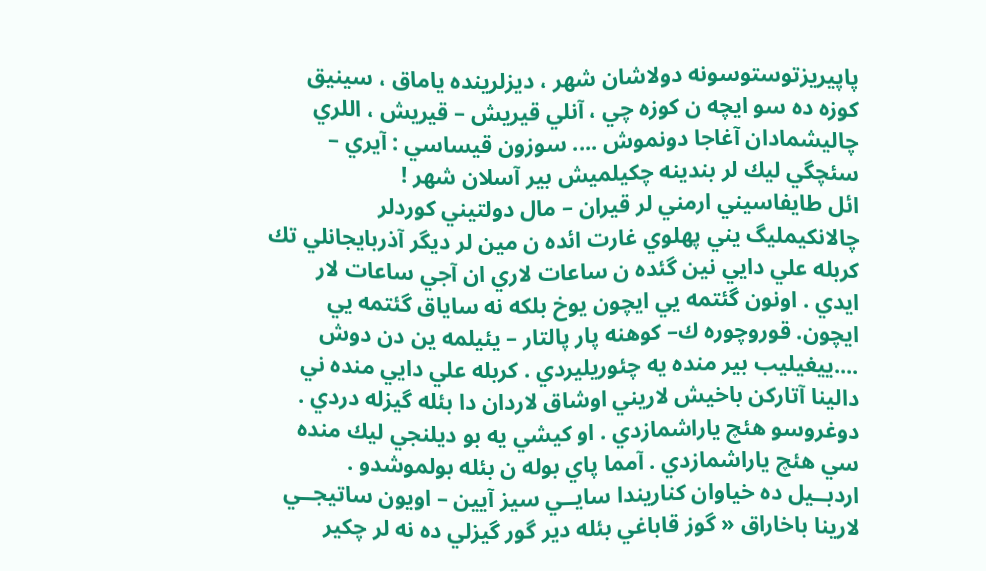پاپيريزتوستوسونه دولاشان شهر ، ديزلرينده ياماق ، سينيق كوزه ده سو ايچه ن كوزه چي ، آنلي قيريش – قيريش ، اللري چاليشمادان آغاجا دونموش .... سوزون قيساسي : آيري – سئچگي ليك لر بندينه چكيلميش بير آسلان شهر !
ائل طايفاسيني ارمني لر قيران – مال دولتيني كوردلر چالانكيمليگ يني پهلوي غارت ائده ن مين لر ديگر آذربايجانلي تك كربله علي دايي نين گئده ن ساعات لاري ان آجي ساعات لار ايدي . اونون گئتمه يي ايچون يوخ بلكه نه ساياق گئتمه يي ايچون. قوروچوره ك– كوهنه پار پالتار – يئيلمه ين دن دوش ....ييغيليب بير منده يه چئوريليردي . كربله علي دايي منده ني دالينا آتاركن باخيش لاريني اوشاق لاردان دا بئله گيزله دردي . دوغروسو هئچ ياراشمازدي . او كيشي يه بو ديلنجي ليك منده سي هئچ ياراشمازدي . آمما پاي بوله ن بئله بولموشدو .
اردبــيل ده خياوان كناريندا سايــي سيز آيين – اويون ساتيجــي لارينا باخاراق « گوز قاباغي بئله دير گور گيزلي ده نه لر چكير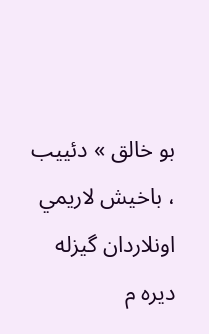بو خالق » دئييب ، باخيش لاريمي اونلاردان گيزله ديره م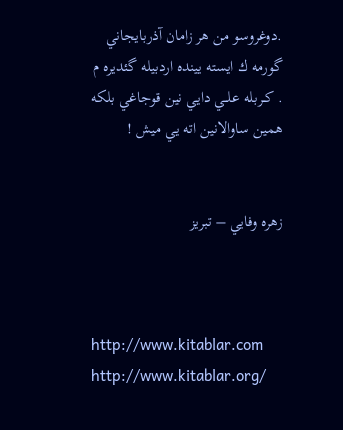.دوغروسو من هر زامان آذربايجاني گورمه ك ايسته يينده اردبيله گئديره م . كــربله علــي دايي نين قوجاغي بلكه همين ساوالانين اته يي ميش !


زهره وفايي – تبريز



http://www.kitablar.com  http://www.kitablar.org/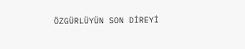ÖZGÜRLÜYÜN SON DİREYİ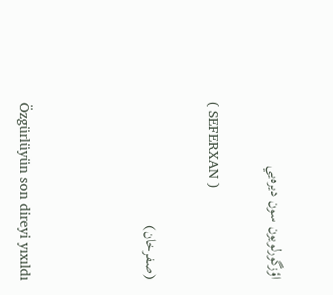اؤزگورلويون سون ديره‌يي

( SEFERXAN )

(صفرخان)



Özgürlüyün son direyi yıxıldı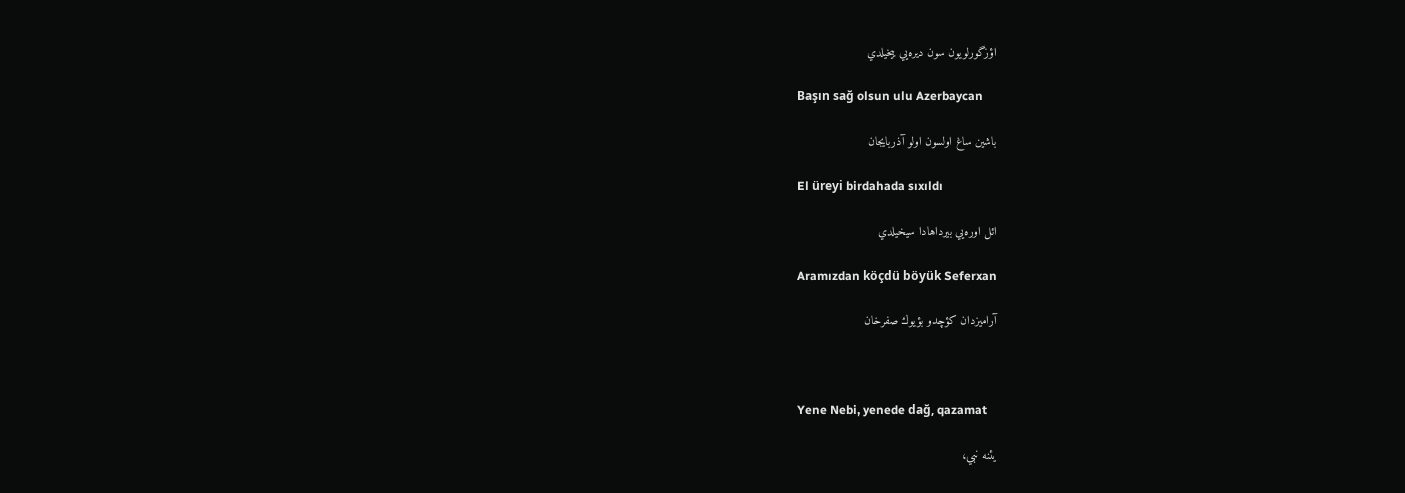اؤزگورلويون سون ديره‌يي ييخيلدي

Başın sağ olsun ulu Azerbaycan

باشين ساغ اولسون اولو آذربايجان

El üreyi birdahada sıxıldı

ائل اوره‌يي بيرداهادا سيخيلدي

Aramızdan köçdü böyük Seferxan

آراميزدان كؤچدو بؤيوك صفرخان



Yene Nebi, yenede dağ, qazamat

يئنه نبي،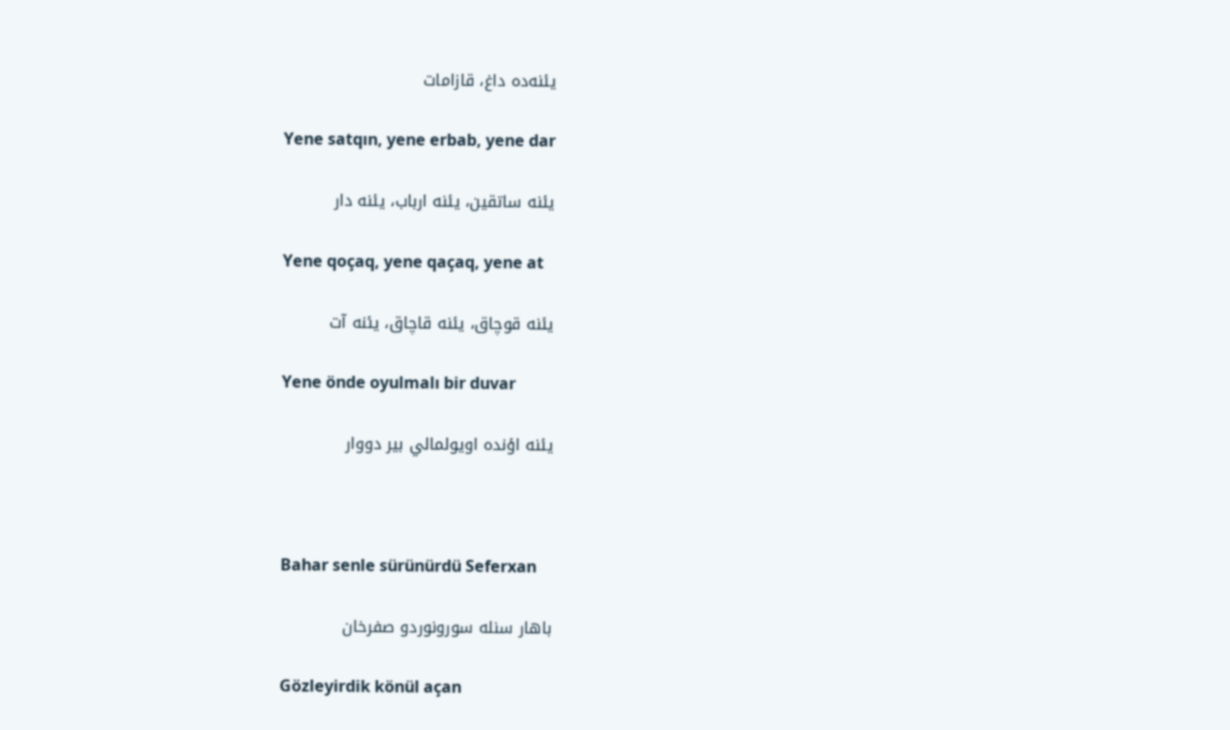يئنه‌ده داغ، قازامات

Yene satqın, yene erbab, yene dar

يئنه ساتقين، يئنه ارباب، يئنه دار

Yene qoçaq, yene qaçaq, yene at

يئنه قوچاق، يئنه قاچاق، يئنه آت

Yene önde oyulmalı bir duvar

يئنه اؤنده اويولمالي بير دووار



Bahar senle sürünürdü Seferxan

باهار سنله سورونوردو صفرخان

Gözleyirdik könül açan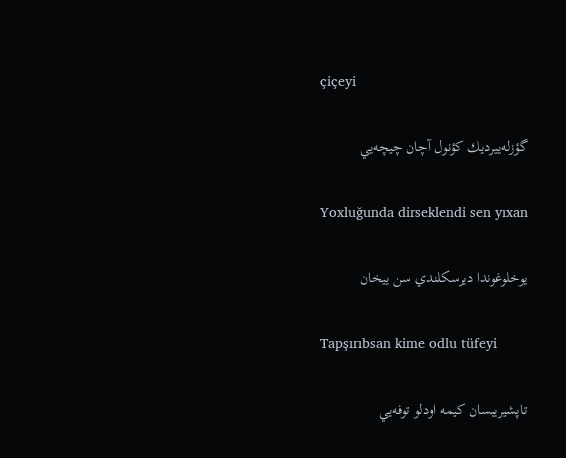çiçeyi

گؤزله‌ييرديك كؤنول آچان چيچه‌يي

Yoxluğunda dirseklendi sen yıxan

يوخلوغوندا ديرسكلندي سن ييخان

Tapşırıbsan kime odlu tüfeyi

تاپشيريبسان كيمه اودلو توفه‌يي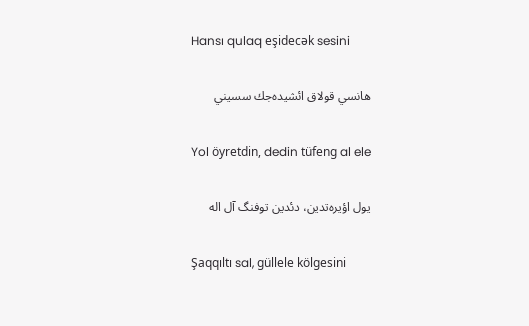Hansı qulaq eşidecək sesini

هانسي قولاق ائشيده‌جك سسيني

Yol öyretdin, dedin tüfeng al ele

يول اؤيره‌تدين، دئدين توفنگ آل اله

Şaqqıltı sal, güllele kölgesini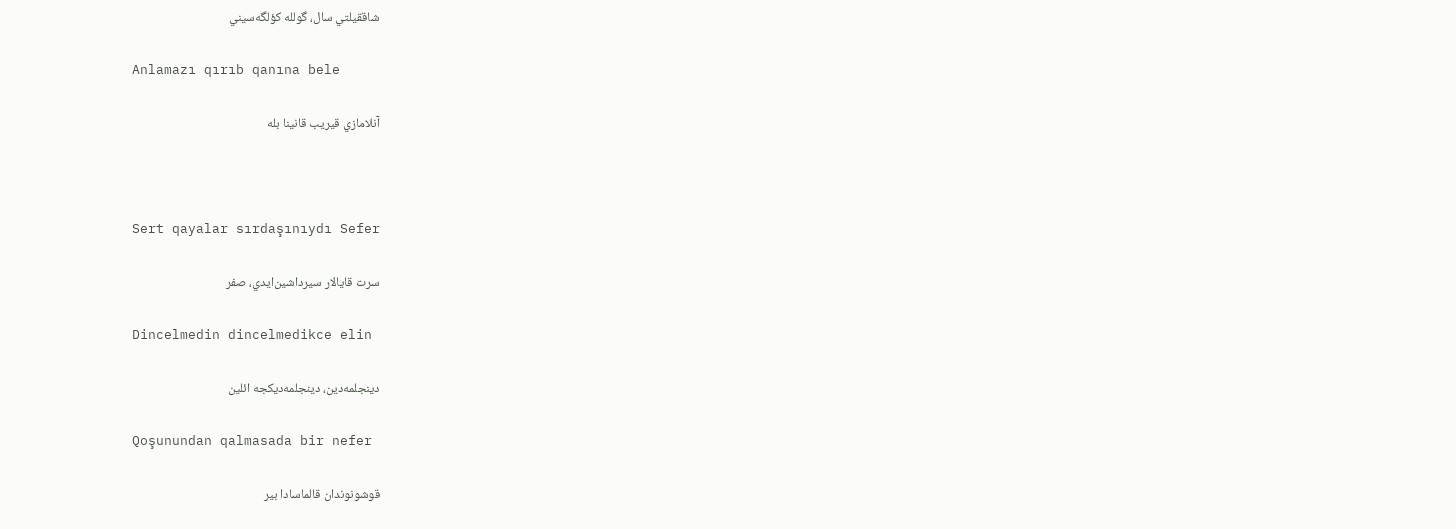شاققيلتي سال، گولله كؤلگه‌سيني

Anlamazı qırıb qanına bele

آنلامازي قيريب قانينا بله



Sert qayalar sırdaşınıydı Sefer

سرت قايالار سيرداشين‌ايدي، صفر

Dincelmedin dincelmedikce elin

دينجلمه‌دين، دينجلمه‌ديكجه ائلين

Qoşunundan qalmasada bir nefer

قوشونوندان قالماسادا بير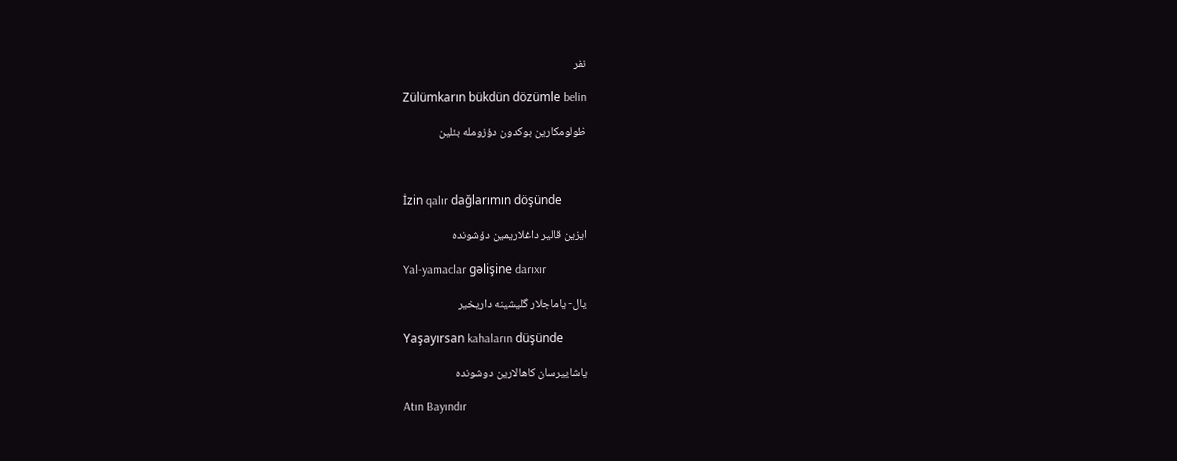نفر

Zülümkarın bükdün dözümle belin

ظولومكارين بوكدون دؤزومله بئلين



İzin qalır dağlarımın döşünde

ايزين قالير داغلاريمين دؤشونده

Yal-yamaclar gəlişine darıxır

يال- ياماجلار گليشينه داريخير

Yaşayırsan kahaların düşünde

ياشاييرسان كاهالارين دوشونده

Atın Bayındır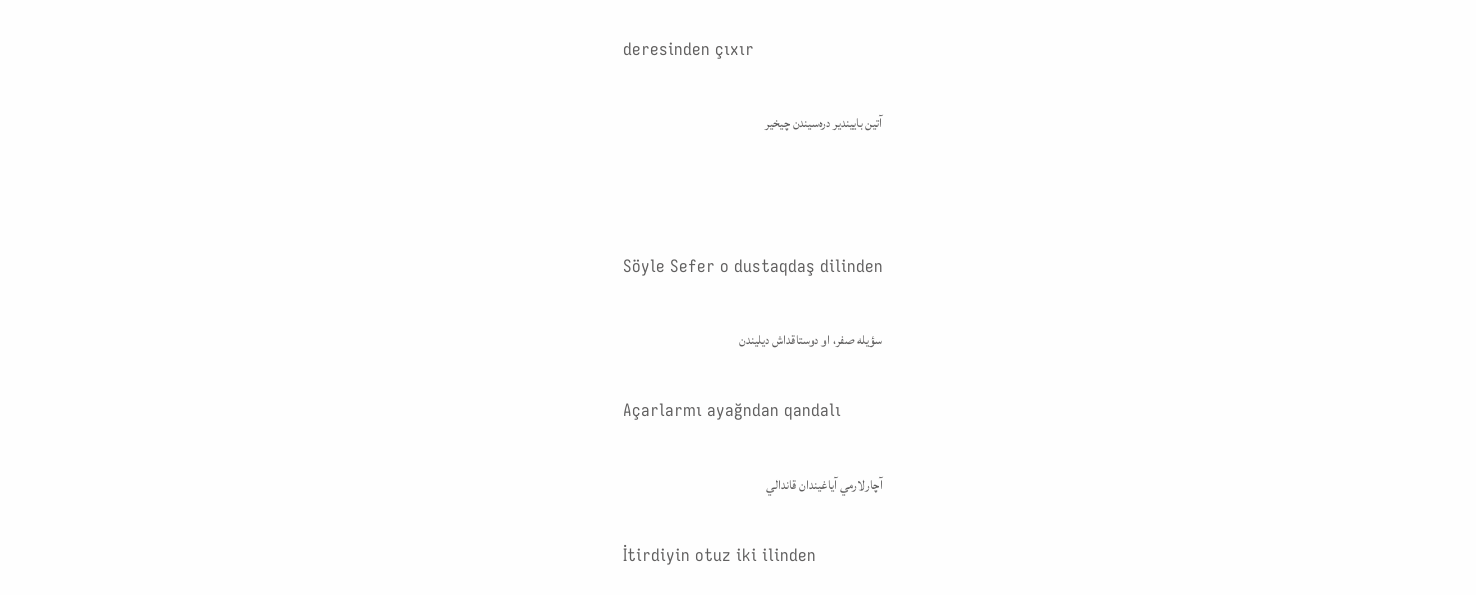deresinden çıxır

آتين باييندير دره‌سيندن چيخير



Söyle Sefer o dustaqdaş dilinden

سؤيله صفر، او دوستاقداش ديليندن

Açarlarmı ayağndan qandalı

آچارلارمي آياغيندان قاندالي

İtirdiyin otuz iki ilinden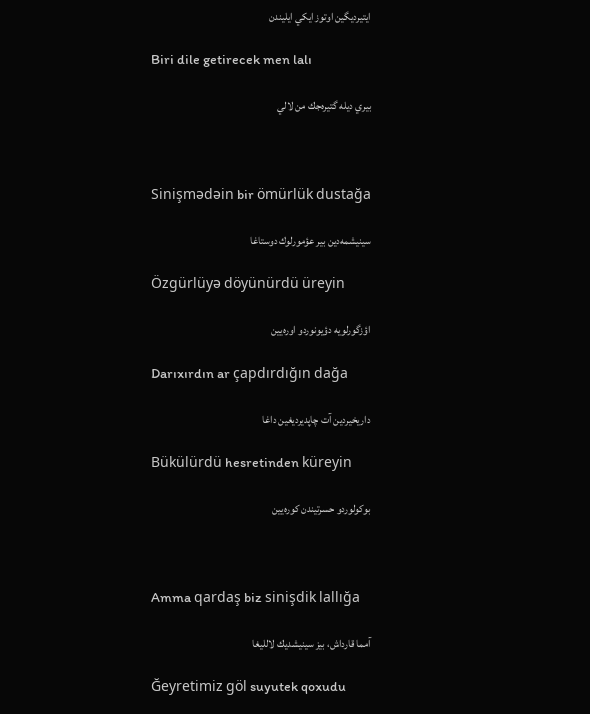ايتيرديگين اوتوز ايكي ايليندن

Biri dile getirecek men lalı

بيري ديله گتيره‌جك من لالي



Sinişmədəin bir ömürlük dustağa

سينيشمه‌دين بير عؤمورلوك دوستاغا

Özgürlüyə döyünürdü üreyin

اؤزگورلويه دؤيونوردو اوره‌يين

Darıxırdın ar çapdırdığın dağa

داريخيردين آت چاپديرديغين داغا

Bükülürdü hesretinden küreyin

بوكولوردو حسرتيندن كوره‌يين



Amma qardaş biz sinişdik lallığa

آمما قارداش، بيز سينيشديك لالليغا

Ğeyretimiz göl suyutek qoxudu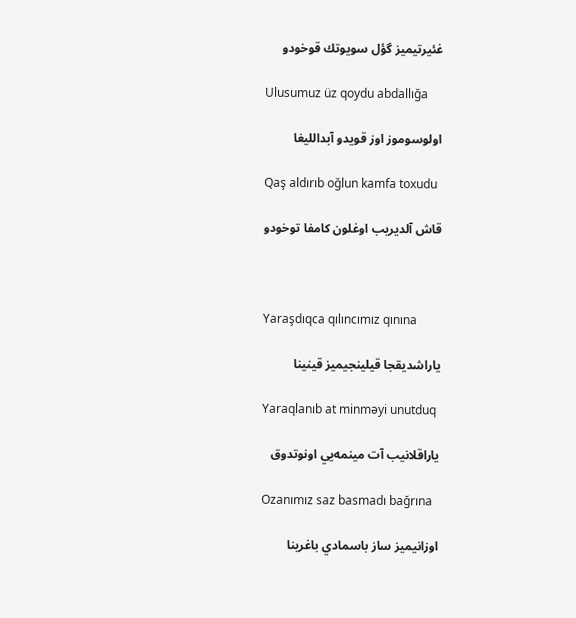غئيرتيميز گؤل سويوتك قوخودو

Ulusumuz üz qoydu abdallığa

اولوسوموز اوز قويدو آبدالليغا

Qaş aldırıb oğlun kamfa toxudu

قاش آلديريب اوغلون كامفا توخودو



Yaraşdıqca qılıncımız qınına

ياراشديقجا قيلينجيميز قينينا

Yaraqlanıb at minməyi unutduq

ياراقلانيب آت مينمه‌يي اونوتدوق

Ozanımız saz basmadı bağrına

اوزانيميز ساز باسمادي باغرينا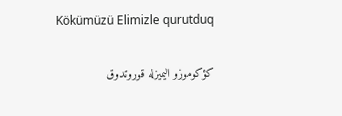Kökümüzü Elimizle qurutduq

كؤكوموزو اليميزله قوروتدوق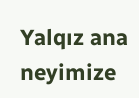Yalqız ana neyimize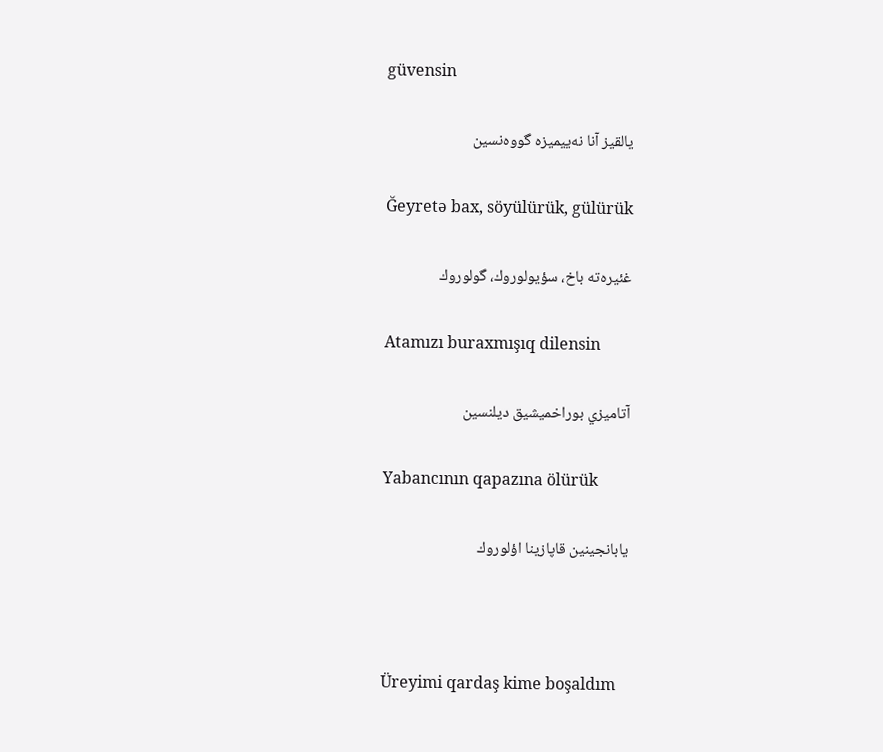güvensin

يالقيز آنا نه‌ييميزه گووه‌نسين

Ğeyretə bax, söyülürük, gülürük

غئيره‌ته باخ، سؤيولوروك، گولوروك

Atamızı buraxmışıq dilensin

آتاميزي بوراخميشيق ديلنسين

Yabancının qapazına ölürük

يابانجينين قاپازينا اؤلوروك



Üreyimi qardaş kime boşaldım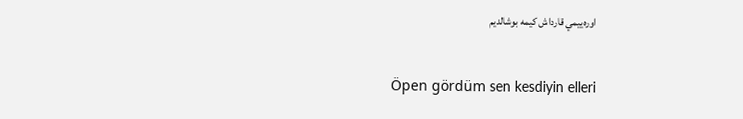اوره‌ييمي قارداش كيمه بوشالديم

Öpen gördüm sen kesdiyin elleri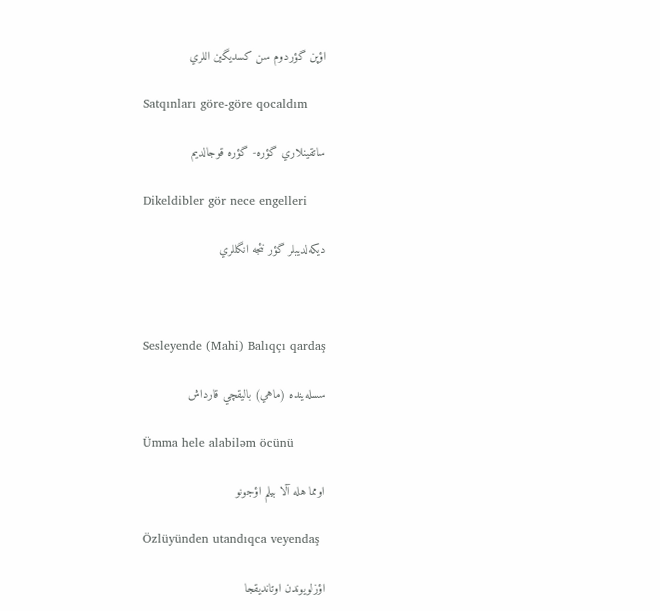اؤپن گؤردوم سن كسديگين اللري

Satqınları göre-göre qocaldım

ساتقينلاري گؤره- گؤره قوجالديم

Dikeldibler gör nece engelleri

ديكه‌لديبلر گؤر نئجه انگللري



Sesleyende (Mahi) Balıqçı qardaş

سسله‌ينده (ماهي) باليقچي قارداش

Ümma hele alabiləm öcünü

اومما هله آلا بيلم اؤجونو

Özlüyünden utandıqca veyendaş

اؤزلويوندن اوتانديقجا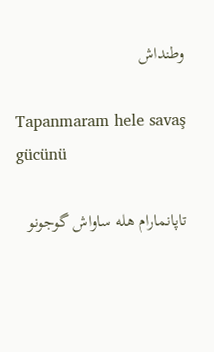وطنداش

Tapanmaram hele savaş gücünü

تاپانمارام هله ساواش گوجونو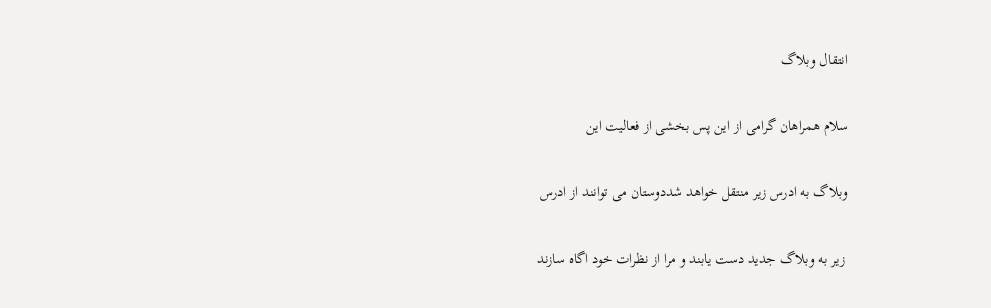انتقال وبلاگ

سلام همراهان گرامی از این پس بخشی از فعالیت این

وبلاگ به ادرس زیر منتقل خواهد شددوستان می توانند از ادرس

 زیر به وبلاگ جدید دست یابند و مرا از نظرات خود اگاه سازند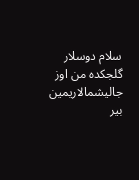سلام دوسلار گلجکده من اوز جالیشمالاریمین بیر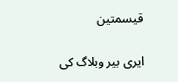قیسمتین

ایری بیر وبلاگ کی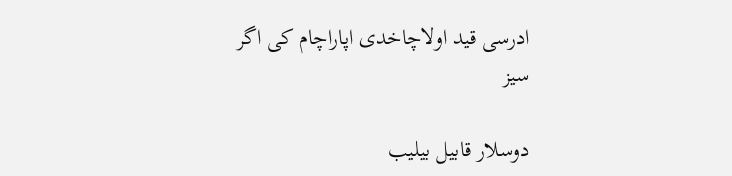ادرسی قید اولاچاخدی اپاراچام کی اگر سیز

دوسلار قابیل بیلیب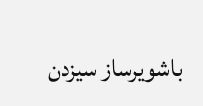باشویرساز سیزدن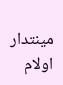مینتدار اولام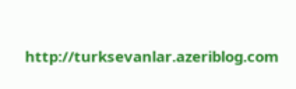http://turksevanlar.azeriblog.com